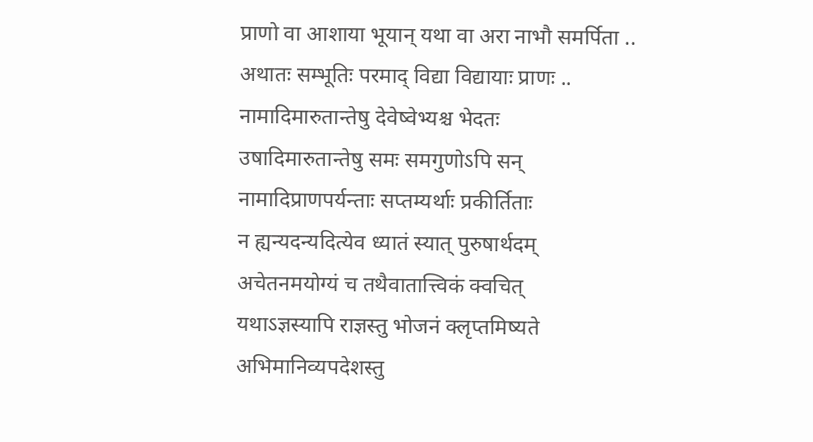प्राणो वा आशाया भूयान् यथा वा अरा नाभौ समर्पिता ..
अथातः सम्भूतिः परमाद् विद्या विद्यायाः प्राणः ..
नामादिमारुतान्तेषु देवेष्वेभ्यश्च भेदतः
उषादिमारुतान्तेषु समः समगुणोऽपि सन्
नामादिप्राणपर्यन्ताः सप्तम्यर्थाः प्रकीर्तिताः
न ह्यन्यदन्यदित्येव ध्यातं स्यात् पुरुषार्थदम्
अचेतनमयोग्यं च तथैवातात्त्विकं क्वचित्
यथाऽज्ञस्यापि राज्ञस्तु भोजनं क्लृप्तमिष्यते
अभिमानिव्यपदेशस्तु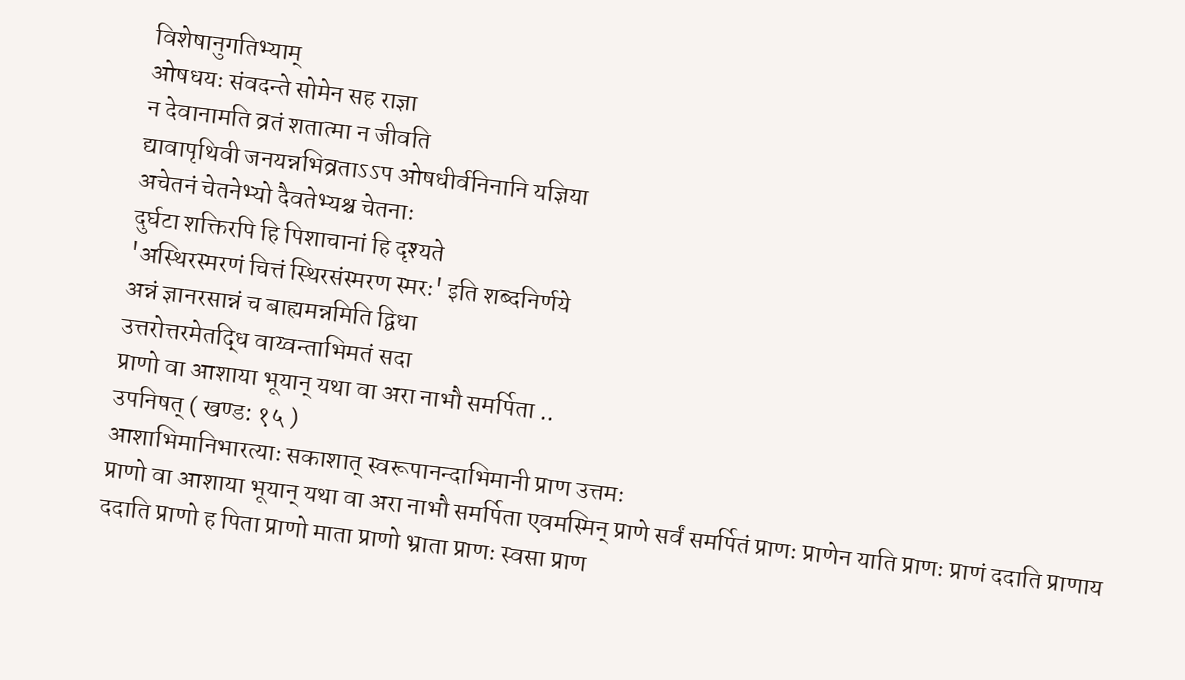विशेषानुगतिभ्याम्
ओषधयः संवदन्ते सोमेन सह राज्ञा
न देवानामति व्रतं शतात्मा न जीवति
द्यावापृथिवी जनयन्नभिव्रताऽऽप ओषधीर्वनिनानि यज्ञिया
अचेतनं चेतनेभ्यो दैवतेभ्यश्च चेतनाः
दुर्घटा शक्तिरपि हि पिशाचानां हि दृश्यते
'अस्थिरस्मरणं चित्तं स्थिरसंस्मरण स्मरः' इति शब्दनिर्णये
अन्नं ज्ञानरसान्नं च बाह्यमन्नमिति द्विधा
उत्तरोत्तरमेतद्धि वाय्वन्ताभिमतं सदा
प्राणो वा आशाया भूयान् यथा वा अरा नाभौ समर्पिता ..
उपनिषत् ( खण्ड: १५ )
आशाभिमानिभारत्याः सकाशात् स्वरूपानन्दाभिमानी प्राण उत्तमः
प्राणो वा आशाया भूयान् यथा वा अरा नाभौ समर्पिता एवमस्मिन् प्राणे सर्वं समर्पितं प्राणः प्राणेन याति प्राणः प्राणं ददाति प्राणाय ददाति प्राणो ह पिता प्राणो माता प्राणो भ्राता प्राणः स्वसा प्राण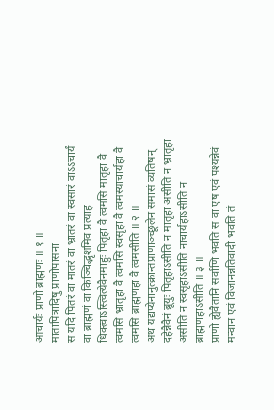आचार्यः प्राणो ब्राह्मणः ॥ १ ॥
मातापित्रादिषु प्राणोपासना
स यदि पितरं वा मातरं वा भ्रातरं वा स्वसारं वाऽऽचार्यं वा ब्राह्मणं वा किञ्चिद्भृशमिव प्रत्याह धिक्त्वाऽस्त्वित्येवैनमाहुः पितृहा वै त्वमसि मातृहा वै त्वमसि भ्रातृहा वै त्वमसि स्वसृहा वै त्वमस्याचार्यहा वै त्वमसि ब्राह्मणहा वै त्वमसीति ॥ २ ॥
अथ यद्यप्येनानुत्क्रान्तप्राणाञ्च्छूलेन समासं व्यतिषन् दहेन्नैवैनं ब्रूयुः पितृहाऽसीति न मातृहा असीति न भ्रातृहा असीति न स्वसृहाऽसीति नाचार्यहाऽसीति न ब्राह्मणहाऽसीति ॥ ३ ॥
प्राणो ह्येवैतानि सर्वाणि भवति स वा एष एवं पश्यन्नेवं मन्वान एवं विजानन्नतिवादी भवति तं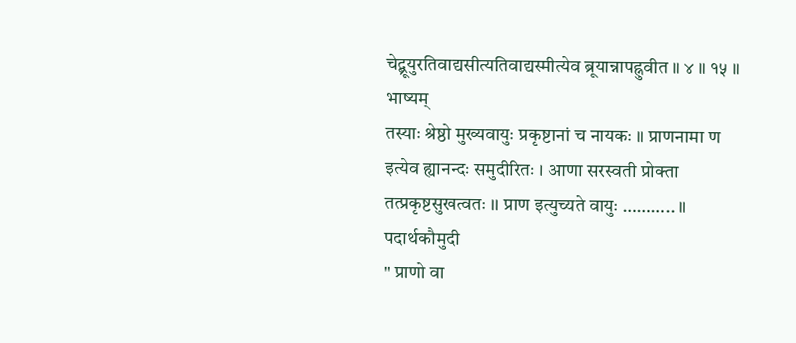चेद्ब्रूयुरतिवाद्यसीत्यतिवाद्यस्मीत्येव ब्रूयान्नापह्नुवीत ॥ ४ ॥ १५ ॥
भाष्यम्
तस्याः श्रेष्ठो मुख्यवायुः प्रकृष्टानां च नायकः ॥ प्राणनामा ण इत्येव ह्यानन्दः समुदीरितः । आणा सरस्वती प्रोक्ता तत्प्रकृष्टसुखत्वतः ।। प्राण इत्युच्यते वायुः ……….. ॥
पदार्थकौमुदी
" प्राणो वा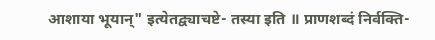आशाया भूयान्" इत्येतद्व्याचष्टे- तस्या इति ॥ प्राणशब्दं निर्वक्ति-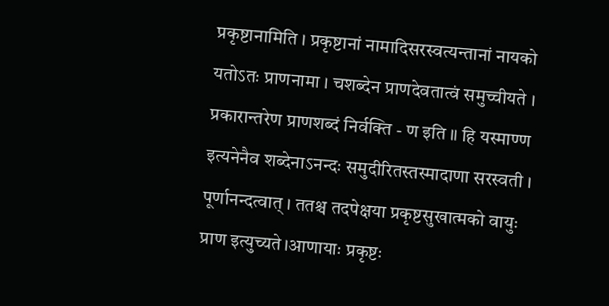प्रकृष्टानामिति । प्रकृष्टानां नामादिसरस्वत्यन्तानां नायको यतोऽतः प्राणनामा । चशब्देन प्राणदेवतात्वं समुच्चीयते । प्रकारान्तरेण प्राणशब्दं निर्वक्ति - ण इति ॥ हि यस्माण्ण इत्यनेनैव शब्देनाऽनन्दः समुदीरितस्तस्मादाणा सरस्वती । पूर्णानन्दत्वात् । ततश्च तदपेक्षया प्रकृष्टसुखात्मको वायुः प्राण इत्युच्यते।आणायाः प्रकृष्टः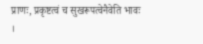प्राणः, प्रकृष्टत्वं च सुखरूपत्वेनैवेति भावः ।